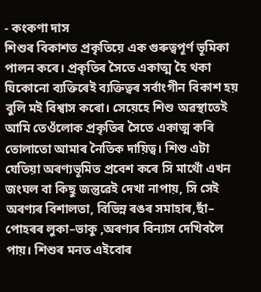- কংকণা দাস
শিশুৰ বিকাশত প্ৰকৃতিয়ে এক গুৰুত্বপূৰ্ণ ভূমিকা পালন কৰে। প্ৰকৃতিৰ সৈতে একাত্ম হৈ থকা যিকোনো ব্যক্তিৰেই ব্যক্তিত্বৰ সৰ্বাংগীন বিকাশ হয় বুলি মই বিশ্বাস কৰো। সেয়েহে শিশু অৱস্থাতেই আমি তেওঁলোক প্ৰকৃতিৰ সৈতে একাত্ম কৰি তোলাতো আমাৰ নৈতিক দায়িত্ব। শিশু এটা যেতিয়া অৰণ্যভূমিত প্ৰবেশ কৰে সি মাথোঁ এখন জংঘল বা কিছু জন্তুৱেই দেখা নাপায়, সি সেই অৰণ্যৰ বিশালতা, বিভিন্ন ৰঙৰ সমাহাৰ,ছাঁ– পোহৰৰ লুকা–ভাকু ,অৰণ্যৰ বিন্যাস দেখিবলৈ পায়। শিশুৰ মনত এইবোৰ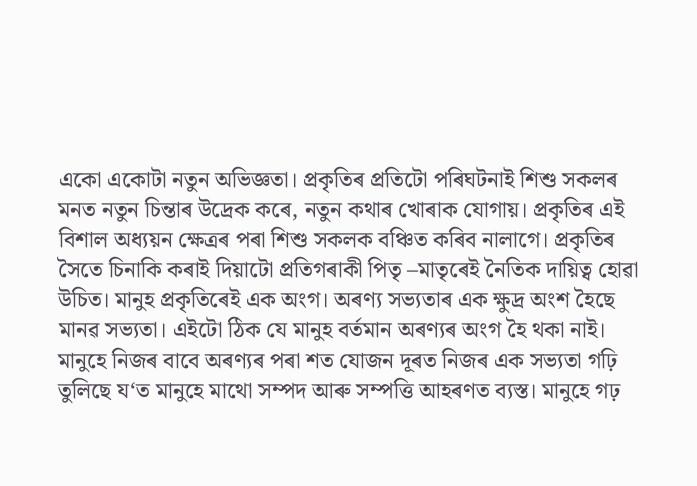একো একোটা নতুন অভিজ্ঞতা। প্ৰকৃতিৰ প্ৰতিটো পৰিঘটনাই শিশু সকলৰ মনত নতুন চিন্তাৰ উদ্ৰেক কৰে, নতুন কথাৰ খোৰাক যোগায়। প্ৰকৃতিৰ এই বিশাল অধ্যয়ন ক্ষেত্ৰৰ পৰা শিশু সকলক বঞ্চিত কৰিব নালাগে। প্ৰকৃতিৰ সৈতে চিনাকি কৰাই দিয়াটো প্ৰতিগৰাকী পিতৃ –মাতৃৰেই নৈতিক দায়িত্ব হোৱা উচিত। মানুহ প্ৰকৃতিৰেই এক অংগ। অৰণ্য সভ্যতাৰ এক ক্ষুদ্ৰ অংশ হৈছে মানৱ সভ্যতা। এইটো ঠিক যে মানুহ বৰ্তমান অৰণ্যৰ অংগ হৈ থকা নাই। মানুহে নিজৰ বাবে অৰণ্যৰ পৰা শত যোজন দূৰত নিজৰ এক সভ্যতা গঢ়ি তুলিছে য‘ত মানুহে মাথো সম্পদ আৰু সম্পত্তি আহৰণত ব্যস্ত। মানুহে গঢ়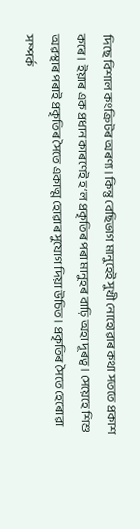দিছে বিশাল কংক্ৰিটৰ অৰণ্য। কিন্তু বেছিভাগ মানুহেই সুখী নোহোৱাৰ কথা সততে প্ৰকাশ কৰে। ইয়াৰ এক প্ৰধান কাৰণেই হ‘ল প্ৰকৃতিৰ পৰা মানুহৰ বাঢ়ি অহা দূৰত্ব। সেয়েহে শিশু অৱস্থাৰ পৰাই প্ৰকৃতিৰ সৈতে একাত্ম হোৱাৰ সুযোগ দিয়া উচিত। প্ৰকৃতিৰ সৈতে হেৰোৱা সম্পৰ্ক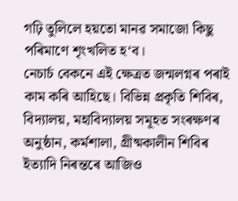গঢ়ি তুলিলে হয়তো মানৱ সমাজো কিছু পৰিমাণে শৃংখলিত হ‘ব।
নেচাৰ্চ বেকনে এই ক্ষেত্ৰত জন্মলগ্নৰ পৰাই কাম কৰি আহিছে। বিভিন্ন প্ৰকৃতি শিবিৰ, বিদ্যালয়, মহাবিদ্যালয় সমূহত সংৰক্ষণৰ অনুষ্ঠান, কৰ্মশালা, গ্ৰীষ্মকালীন শিবিৰ ইত্যাদি নিৰন্তৰে আজিও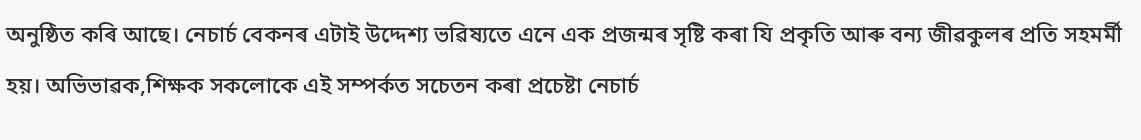অনুষ্ঠিত কৰি আছে। নেচাৰ্চ বেকনৰ এটাই উদ্দেশ্য ভৱিষ্যতে এনে এক প্ৰজন্মৰ সৃষ্টি কৰা যি প্ৰকৃতি আৰু বন্য জীৱকুলৰ প্ৰতি সহমৰ্মী হয়। অভিভাৱক,শিক্ষক সকলোকে এই সম্পৰ্কত সচেতন কৰা প্ৰচেষ্টা নেচাৰ্চ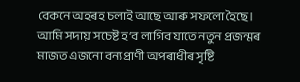বেকনে অহৰহ চলাই আছে আৰু সফলো হৈছে। আমি সদায় সচেষ্ট হ‘ব লাগিব যাতে নতুন প্ৰজন্মৰ মাজত এজনো বন্যপ্ৰাণী অপৰাধীৰ সৃষ্টি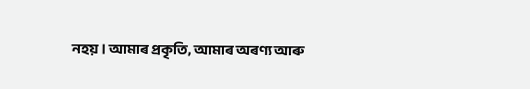নহয়। আমাৰ প্ৰকৃতি, আমাৰ অৰণ্য আৰু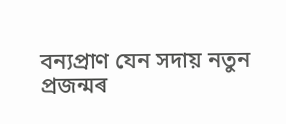বন্যপ্ৰাণ যেন সদায় নতুন প্ৰজন্মৰ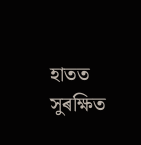হাতত সুৰক্ষিত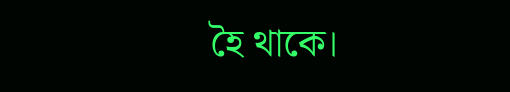হৈ থাকে।